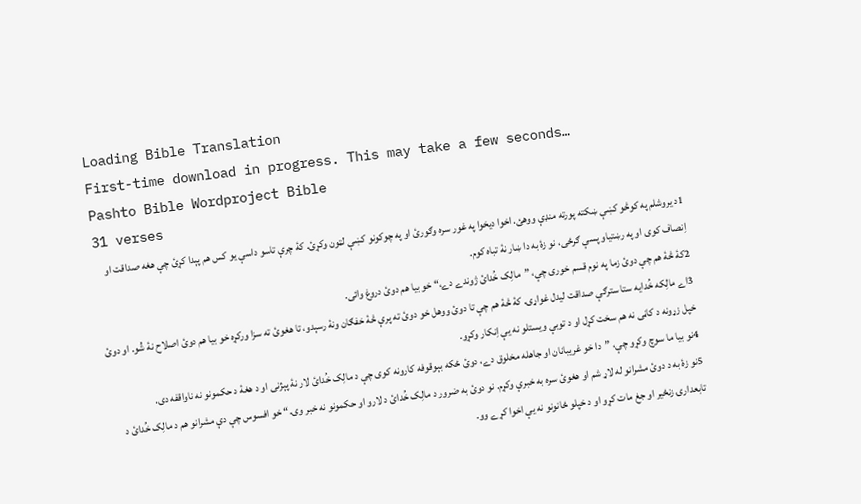Loading Bible Translation
First-time download in progress. This may take a few seconds…
Pashto Bible Wordproject Bible
31 verses
1د يروشلم په کوڅو کښې ښکته پورته منډې ووهئ. اخوا ديخوا په غور سره وګورئ او په چوکونو کښې لټون وکړئ. کۀ چرې تاسو داسې يو کس هم پېدا کړئ چې هغه صداقت او اِنصاف کوى او په رښتياو پسې ګرځى، نو زۀ به دا ښار نۀ تباه کوم.
2کۀ څۀ هم چې دوئ زما په نوم قسم خورى چې، ”مالِک خُدائ ژوندے دے،“ خو بيا هم دوئ دروغ وائى.
3اے مالِکه خُدايه ستا سترګې صداقت ليدل غواړى. کۀ څۀ هم چې تا دوئ ووهل خو دوئ ته پرې څۀ خفګان ونۀ رسېدو، تا هغوئ ته سزا ورکړه خو بيا هم دوئ اصلاح نۀ شُو. او دوئ خپل زړونه د کاڼى نه هم سخت کړل او د توبې ويستلو نه يې اِنکار وکړو.
4نو بيا ما سوچ وکړو چې، ”دا خو غريبانان او جاهله مخلوق دے، دوئ ځکه بېوقوفه کارونه کوى چې د مالِک خُدائ لار نۀ پېژنى او د هغۀ د حکمونو نه ناواقفه دى.
5نو زۀ به د دوئ مشرانو له لاړ شم او هغوئ سره به خبرې وکړم. نو دوئ به ضرور د مالِک خُدائ د لارو او حکمونو نه خبر وى.“ خو افسوس چې دې مشرانو هم د مالِک خُدائ د تابعدارۍ زنځير او جغ مات کړو او د خپلو ځانونو نه يې اخوا کړے وو.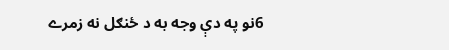6نو په دې وجه به د ځنګل نه زمرے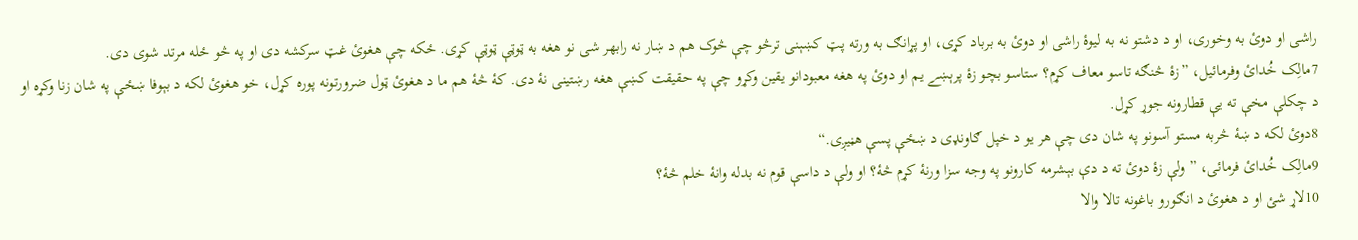راشى او دوئ به وخورى، او د دشتو نه به ليوۀ راشى او دوئ به برباد کړى، او پړانګ به ورته پټ کښېنى ترڅو چې څوک هم د ښار نه رابهر شى نو هغه به ټوټې ټوټې کړى. ځکه چې هغوئ غټ سرکشه دى او په څو ځله مرتد شوى دى.
7مالِک خُدائ وفرمائيل، ”زۀ څنګه تاسو معاف کړم؟ ستاسو بچو زۀ پرېښے يم او دوئ په هغه معبودانو يقين وکړو چې په حقيقت کښې هغه رښتينى نۀ دى. کۀ څۀ هم ما د هغوئ ټول ضرورتونه پوره کړل، خو هغوئ لکه د بېوفا ښځې په شان زنا وکړه او د چکلې مخې ته يې قطارونه جوړ کړل.
8دوئ لکه د ښۀ څربه مستو آسونو په شان دى چې هر يو د خپل ګاونډى د ښځې پسې هڼيږى.“
9مالِک خُدائ فرمائى، ”ولې زۀ دوئ ته د دې بېشرمه کارونو په وجه سزا ورنۀ کړم څۀ؟ او ولې د داسې قوم نه بدله وانۀ خلم څۀ؟
10لاړ شئ او د هغوئ د انګورو باغونه تالا والا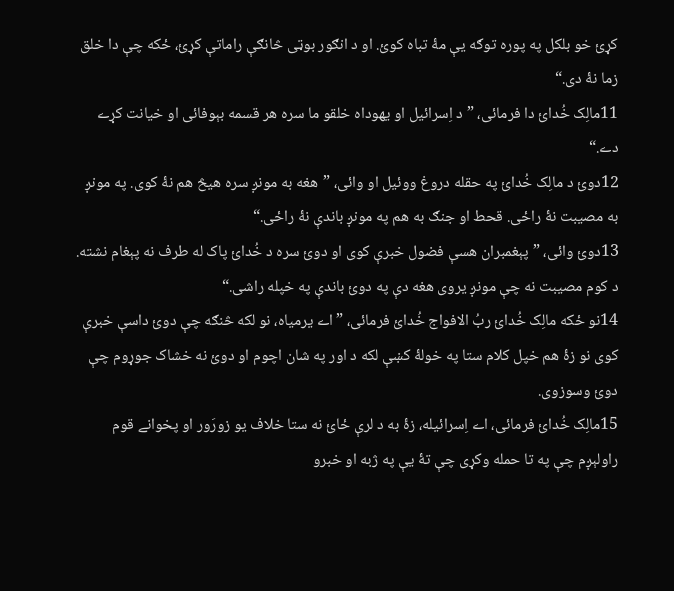کړئ خو بلکل په پوره توګه يې مۀ تباه کوئ. او د انګور بوټى څانګې راماتې کړئ، ځکه چې دا خلق زما نۀ دى.“
11مالِک خُدائ دا فرمائى، ”د اِسرائيل او يهوداه خلقو ما سره هر قسمه بېوفائى او خيانت کړے دے.“
12دوئ د مالِک خُدائ په حقله دروغ ووئيل او وائى، ”هغه به مونږ سره هيڅ هم نۀ کوى. په مونږ به مصيبت نۀ راځى. قحط او جنګ به هم په مونږ باندې نۀ راځى.“
13دوئ وائى، ”پېغمبران هسې فضول خبرې کوى او دوئ سره د خُدائ پاک له طرف نه پېغام نشته. د کوم مصيبت نه چې مونږ يروى هغه دې په دوئ باندې په خپله راشى.“
14نو ځکه مالِک خُدائ ربُ الافواج خُدائ فرمائى، ”اے يرمياه، نو لکه څنګه چې دوئ داسې خبرې کوى نو زۀ هم خپل کلام ستا په خولۀ کښې لکه د اور په شان اچوم او دوئ نه خشاک جوړوم چې دوئ وسوزوى.
15مالِک خُدائ فرمائى، اے اِسرائيله، زۀ به د لرې ځائ نه ستا خلاف يو زورَور او پخوانے قوم راولېږم چې په تا حمله وکړى چې تۀ يې په ژبه او خبرو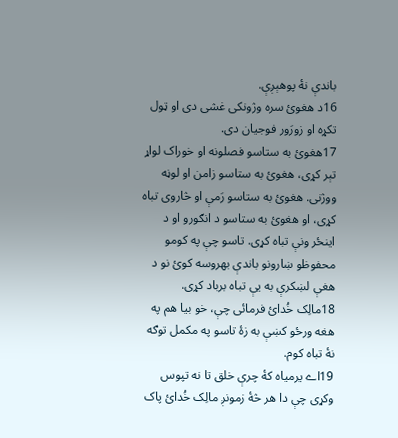باندې نۀ پوهېږې.
16د هغوئ سره وژونکى غشى دى او ټول تکړه او زورَور فوجيان دى.
17هغوئ به ستاسو فصلونه او خوراک لواړ تېر کړى، هغوئ به ستاسو زامن او لوڼه ووژنى. هغوئ به ستاسو رَمې او څاروى تباه کړى، او هغوئ به ستاسو د انګورو او د اينځر ونې تباه کړى. تاسو چې په کومو محفوظو ښارونو باندې بهروسه کوئ نو د هغې لښکرې به يې تباه برباد کړى.
18مالِک خُدائ فرمائى چې، خو بيا هم په هغه ورځو کښې به زۀ تاسو په مکمل توګه نۀ تباه کوم.
19اے يرمياه کۀ چرې خلق تا نه تپوس وکړى چې دا هر څۀ زمونږ مالِک خُدائ پاک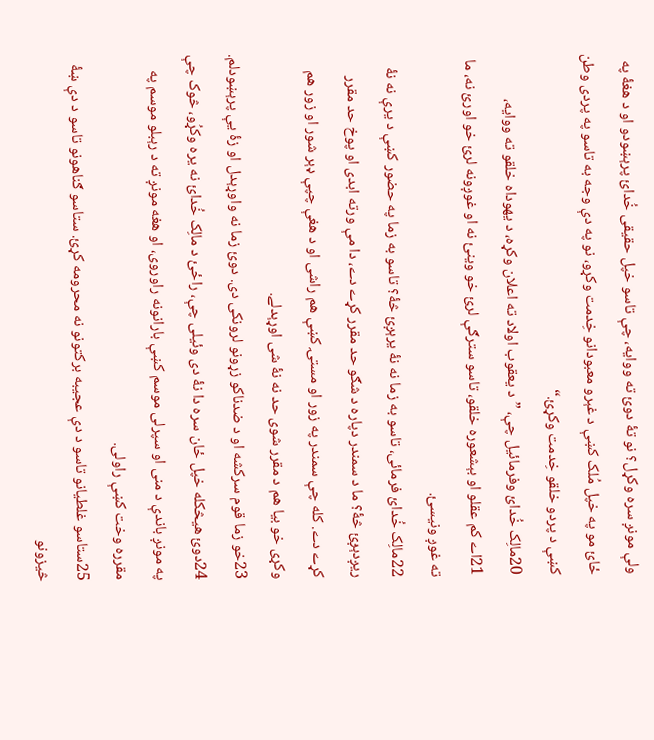ولې مونږ سره وکړل؟ نو تۀ دوئ ته ووايه، چې تاسو خپل حقيقى خُدائ پرېښودو او د هغۀ په ځائ مو په خپل مُلک کښې د غېرو معبودانو خِدمت وکړو، نو په دې وجه به تاسو په پردى وطن کښې د پردو خلقو خِدمت وکړئ.“
20مالِک خُدائ وفرمائيل چې، ”د يعقوب اولاد ته اعلان وکړه، د يهوداه خلقو ته ووايه،
21اے کم عقلو او بېشعوره خلقو، تاسو سترګې لرئ خو وينئ نه او غوږونه لرئ خو اورئ نه، ما ته غوږ ونيسئ.
22مالِک خُدائ فرمائى، تاسو به زما نه نۀ يرېږئ څۀ؟ تاسو به زما په حضور کښې د يرې نه نۀ ريږدېږئ څۀ؟ ما د سمندر دپاره د شګو حد مقرر کړے دے، دا مې ورته ابدى او پوخ حد مقرر کړے دے. کله چې سمندر په زور او مستۍ کښې هم راشى او د هغې چپې ډېر شور او زور هم وکړى خو بيا هم د مقرر شوى حد نه نۀ شى اوړېدلے.
23خو زما قوم سرکشه او د ضدناکو زړونو لرونکى دى. دوئ زما نه واوړېدل او زۀ يې پرېښودلم.
24دوئ هيڅکله خپل ځان سره دا نۀ دى وئيلى چې، راځئ د مالِک خُدائ نه يره وکړُو، څوک چې په مونږ باندې د منى او سپرلى موسم کښې بارانونه راوروى، او هغه مونږ ته د رېبلو موسم په مقرره وخت کښې راولى.
25ستاسو غلطيانو تاسو د دې عجيبه برکتونو نه محرومه کړئ. ستاسو ګناهونو تاسو د دې ښۀ څيزونو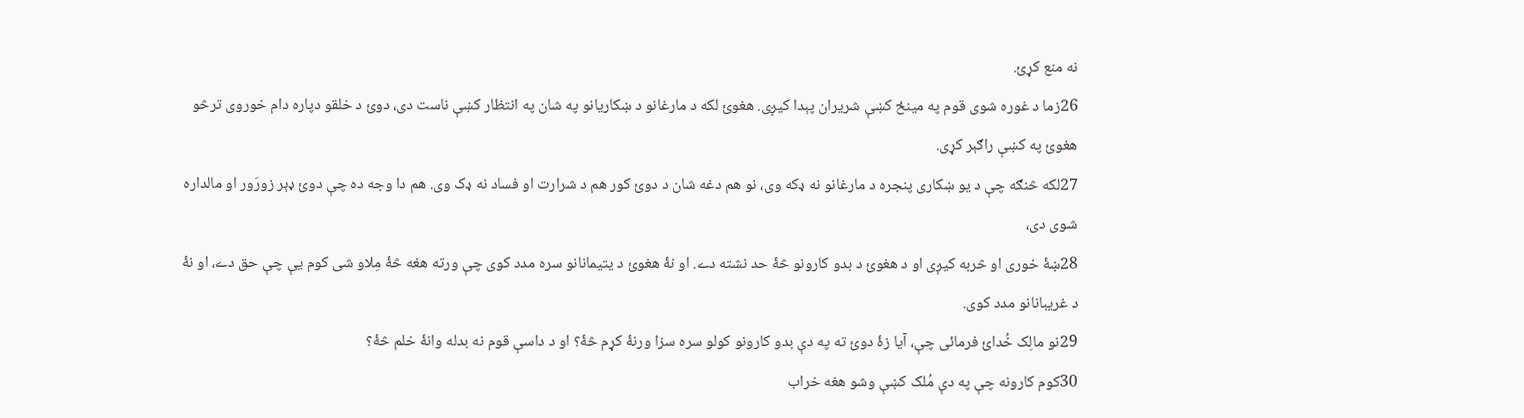نه منع کړئ.
26زما د غوره شوى قوم په مينځ کښې شريران پېدا کيږى. هغوئ لکه د مارغانو د ښکاريانو په شان په انتظار کښې ناست دى، دوئ د خلقو دپاره دام خوروى ترڅو هغوئ په کښې راګېر کړى.
27لکه څنګه چې د يو ښکارى پنجره د مارغانو نه ډکه وى، نو هم دغه شان د دوئ کور هم د شرارت او فساد نه ډک وى. هم دا وجه ده چې دوئ ډېر زورَور او مالداره شوى دى،
28ښۀ خورى او څربه کيږى او د هغوئ د بدو کارونو څۀ حد نشته دے. او نۀ هغوئ د يتيمانانو سره مدد کوى چې ورته هغه څۀ مِلاو شى کوم يې چې حق دے، او نۀ د غريبانانو مدد کوى.
29نو مالِک خُدائ فرمائى چې، آيا زۀ دوئ ته په دې بدو کارونو کولو سره سزا ورنۀ کړم څۀ؟ او د داسې قوم نه بدله وانۀ خلم څۀ؟
30کوم کارونه چې په دې مُلک کښې وشو هغه خراب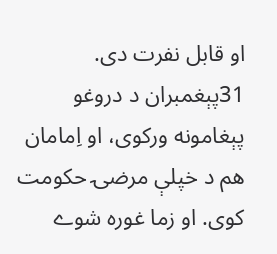او قابل نفرت دى.
31پېغمبران د دروغو پېغامونه ورکوى، او اِمامان هم د خپلې مرضۍ حکومت کوى. او زما غوره شوے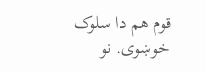قوم هم دا سلوک خوښوى. نو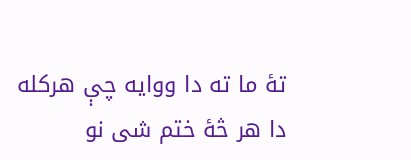تۀ ما ته دا ووايه چې هرکله دا هر څۀ ختم شى نو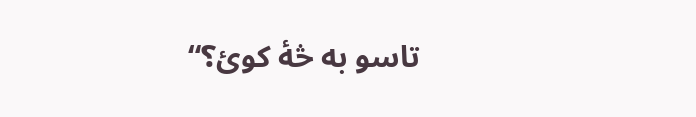تاسو به څۀ کوئ؟“